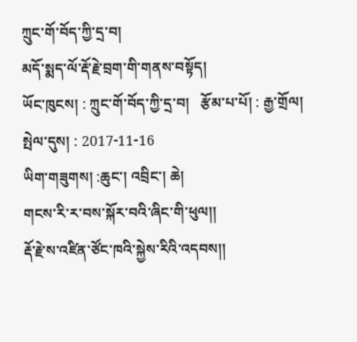ཀྲུང་གོ་བོད་ཀྱི་དྲ་བ།
མདོ་སྨད་ལོ་རྡོ་རྗེ་བྲག་གི་གནས་བསྟོད།
ཡོང་ཁུངས། : ཀྲུང་གོ་བོད་ཀྱི་དྲ་བ།   རྩོམ་པ་པོ། : རྒྱ་གྲོལ།   སྤེལ་དུས། : 2017-11-16
ཡིག་གཟུགས། :ཆུང་། འབྲིང་། ཆེ།
གངས་རི་ར་བས་སྐོར་བའི་ཞིང་གི་ཕུལ།།
རྡོ་རྗེ་ས་འཛིན་ཙོང་ཁའི་སྐྱེས་རིའི་འདབས།།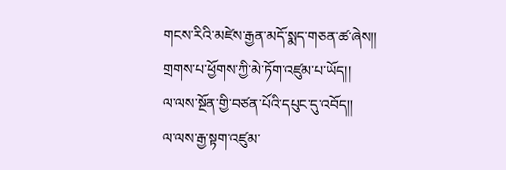གངས་རིའི་མཛེས་རྒྱན་མདོ་སྨད་གཅན་ཚ་ཞེས།།
གྲགས་པ་ཕྱོགས་ཀྱི་མེ་ཏོག་འཛུམ་པ་ཡོད།།
ལ་ལས་སྔོན་གྱི་བཙན་པོའི་དཔུང་དུ་འབོད།།
ལ་ལས་རྒྱ་སྟག་འཛུམ་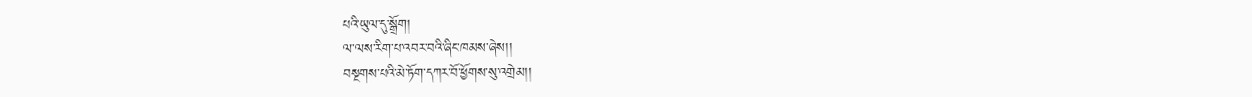པའི་ཡུལ་དུ་སྒྲོག།
ལ་ལས་རིག་པ་འབར་བའི་ཞིང་ཁམས་ཞེས།།
བསྔགས་པའི་མེ་ཏོག་དཀར་བོ་ཕྱོགས་སུ་འགྲེམ།།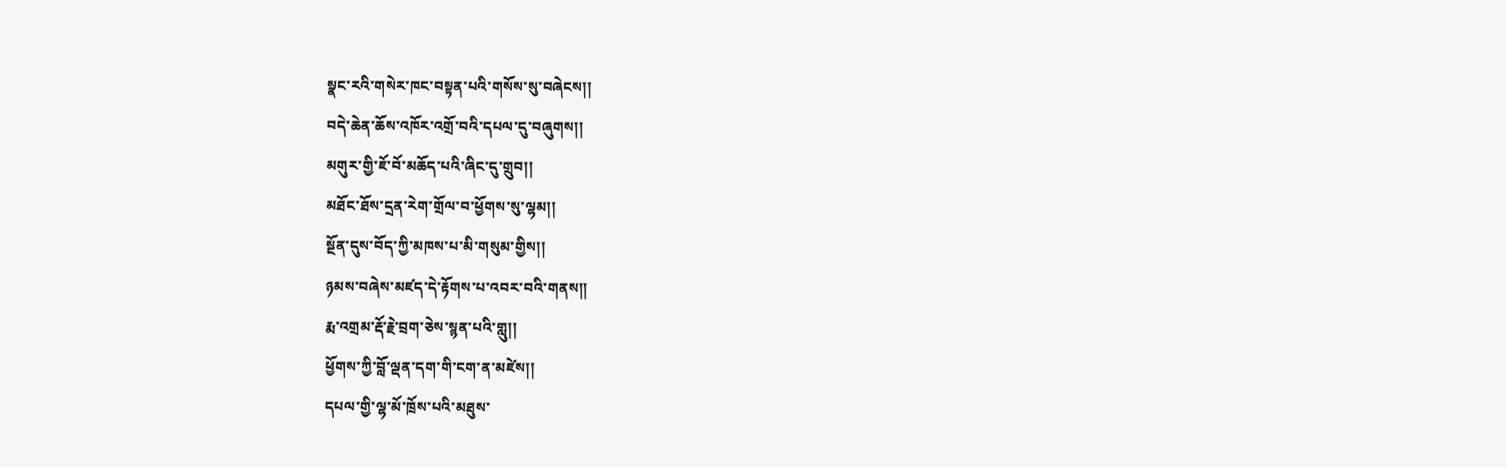སྣང་རའི་གསེར་ཁང་བསྟན་པའི་གསོས་སུ་བཞེངས།།
བདེ་ཆེན་ཆོས་འཁོར་འགྲོ་བའི་དཔལ་དུ་བཞུགས།།
མགུར་གྱི་ཇོ་བོ་མཆོད་པའི་ཞིང་དུ་གྲུབ།།
མཐོང་ཐོས་དྲན་རེག་གྲོལ་བ་ཕྱོགས་སུ་ལྷམ།།
སྔོན་དུས་བོད་ཀྱི་མཁས་པ་མི་གསུམ་གྱིས།།
ཉམས་བཞེས་མཛད་དེ་རྟོགས་པ་འབར་བའི་གནས།།
རྨ་འགྲམ་རྡོ་རྗེ་བྲག་ཅེས་སྙན་པའི་གླུ།།
ཕྱོགས་ཀྱི་བློ་ལྡན་དག་གི་ངག་ན་མཛེས།།
དཔལ་གྱི་ལྷ་མོ་ཁྲོས་པའི་མཐུས་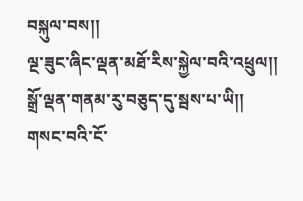བསྐུལ་བས།།
ལྔ་ཟུང་ཞིང་ལྡན་མཐོ་རིས་སྐྱེལ་བའི་འཕྲུལ།།
སྒྲོ་ལྡན་གནམ་རུ་བཅུད་དུ་སྦས་པ་ཡི།།
གསང་བའི་ངོ་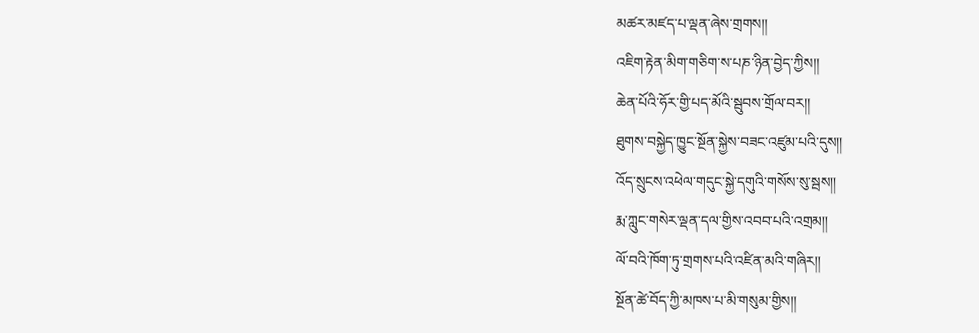མཚར་མཛད་པ་ལྡན་ཞེས་གྲགས།།
འཇིག་རྟེན་མིག་གཅིག་ས་པཎ་ཉིན་བྱེད་ཀྱིས།།
ཆེན་པོའི་ཧོར་གྱི་པད་མོའི་སྦུབས་གྲོལ་བར།།
ཐུགས་བསྐྱེད་ཁྱུང་སྔོན་སྐྱེས་བཟང་འཛུམ་པའི་དུས།།
འོད་སྲུངས་འཕེལ་གདུང་སྐྱེ་དགུའི་གསོས་སུ་སྦས།།
རྨ་ཀླུང་གསེར་ལྡན་དལ་གྱིས་འབབ་པའི་འགྲམ།།
ལོ་བའི་ཁོག་ཏུ་གྲགས་པའི་འཛིན་མའི་གཞིར།།
སྔོན་ཚེ་བོད་ཀྱི་མཁས་པ་མི་གསུམ་གྱིས།།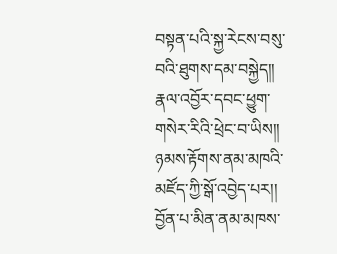བསྟན་པའི་སྐྱ་རེངས་བསུ་བའི་ཐུགས་དམ་བསྐྱེད།།
རྣལ་འབྱོར་དབང་ཕྱུག་གསེར་རིའི་ཕྲེང་བ་ཡིས།།
ཉམས་རྟོགས་ནམ་མཁའི་མཛོད་ཀྱི་སྒོ་འབྱེད་པར།།
བྱོན་པ་མིན་ནམ་མཁས་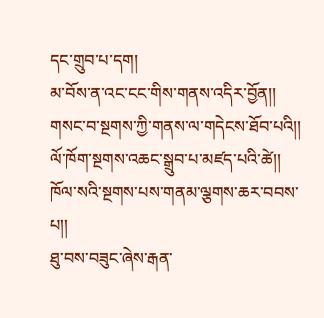དང་གྲུབ་པ་དག།
མ་བོས་ན་འང་ངང་གིས་གནས་འདིར་བྱོན།།
གསང་བ་སྔགས་ཀྱི་གནས་ལ་གདེངས་ཐོབ་པའི།།
ལོ་ཁོག་སྔགས་འཆང་སྒྲུབ་པ་མཛད་པའི་ཚེ།།
ཁོལ་སའི་སྔགས་པས་གནམ་ལྕགས་ཆར་བབས་པ།།
ཐུ་བས་བཟུང་ཞེས་རྒན་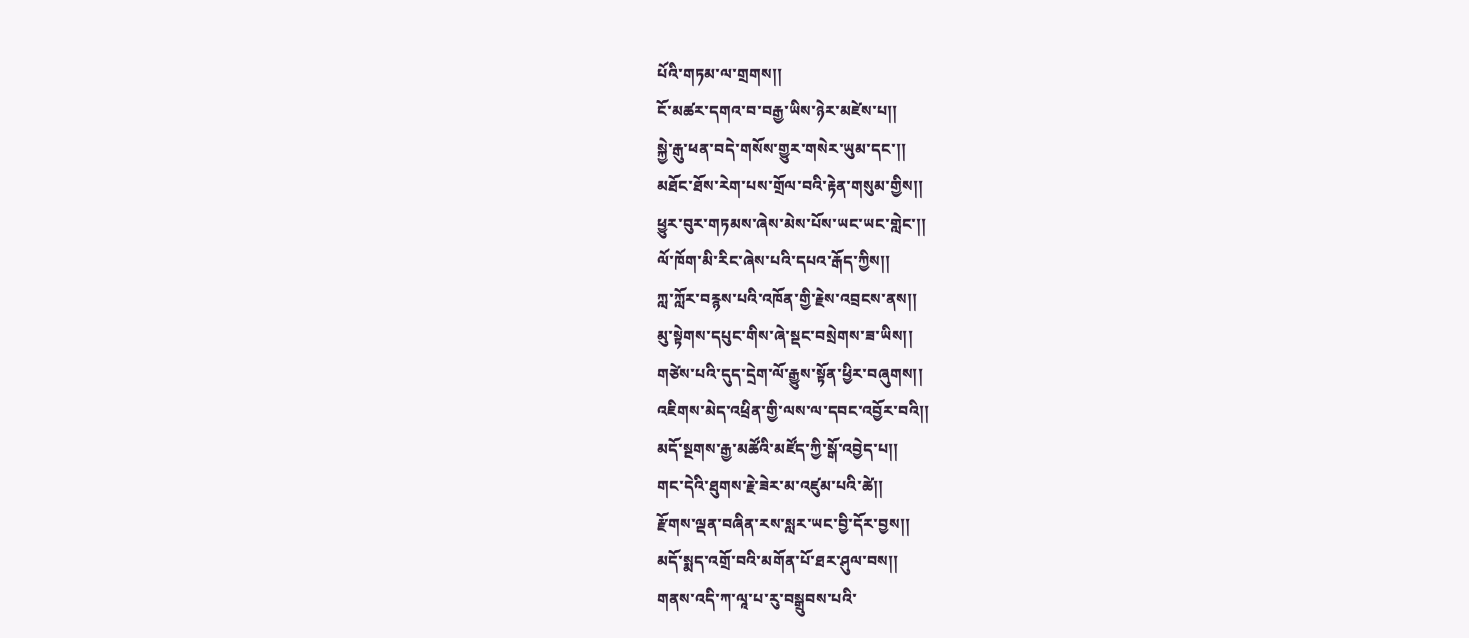པོའི་གཏམ་ལ་གྲགས།།
ངོ་མཚར་དགའ་བ་བརྒྱ་ཡིས་ཉེར་མཛེས་པ།།
སྐྱེ་རྒུ་ཕན་བདེ་གསོས་གྱུར་གསེར་ཡུམ་དང་།།
མཐོང་ཐོས་རེག་པས་གྲོལ་བའི་རྟེན་གསུམ་གྱིས།།
ཕྱུར་བུར་གཏམས་ཞེས་མེས་པོས་ཡང་ཡང་གླེང་།།
ལོ་ཁོག་མི་རིང་ཞེས་པའི་དཔའ་རྒོད་ཀྱིས།།
ཀླ་ཀློར་བརྙས་པའི་འཁོན་གྱི་རྗེས་འབྲངས་ནས།།
མུ་སྟེགས་དཔུང་གིས་ཞེ་སྡང་བསྲེགས་ཟ་ཡིས།།
གཙེས་པའི་དུད་དྲེག་ལོ་རྒྱུས་སྟོན་ཕྱིར་བཞུགས།།
འཇིགས་མེད་འཕྲིན་གྱི་ལས་ལ་དབང་འབྱོར་བའི།།
མདོ་སྔགས་རྒྱ་མཚོའི་མཛོད་ཀྱི་སྒོ་འབྱེད་པ།།
གང་དེའི་ཐུགས་རྗེ་ཟེར་མ་འཛུམ་པའི་ཚེ།།
རྫོགས་ལྡན་བཞིན་རས་སླར་ཡང་བྱི་དོར་བྱས།།
མདོ་སྨད་འགྲོ་བའི་མགོན་པོ་ཐར་ཤུལ་བས།།
གནས་འདི་ཀ་ལཱ་པ་རུ་བསྒྲུབས་པའི་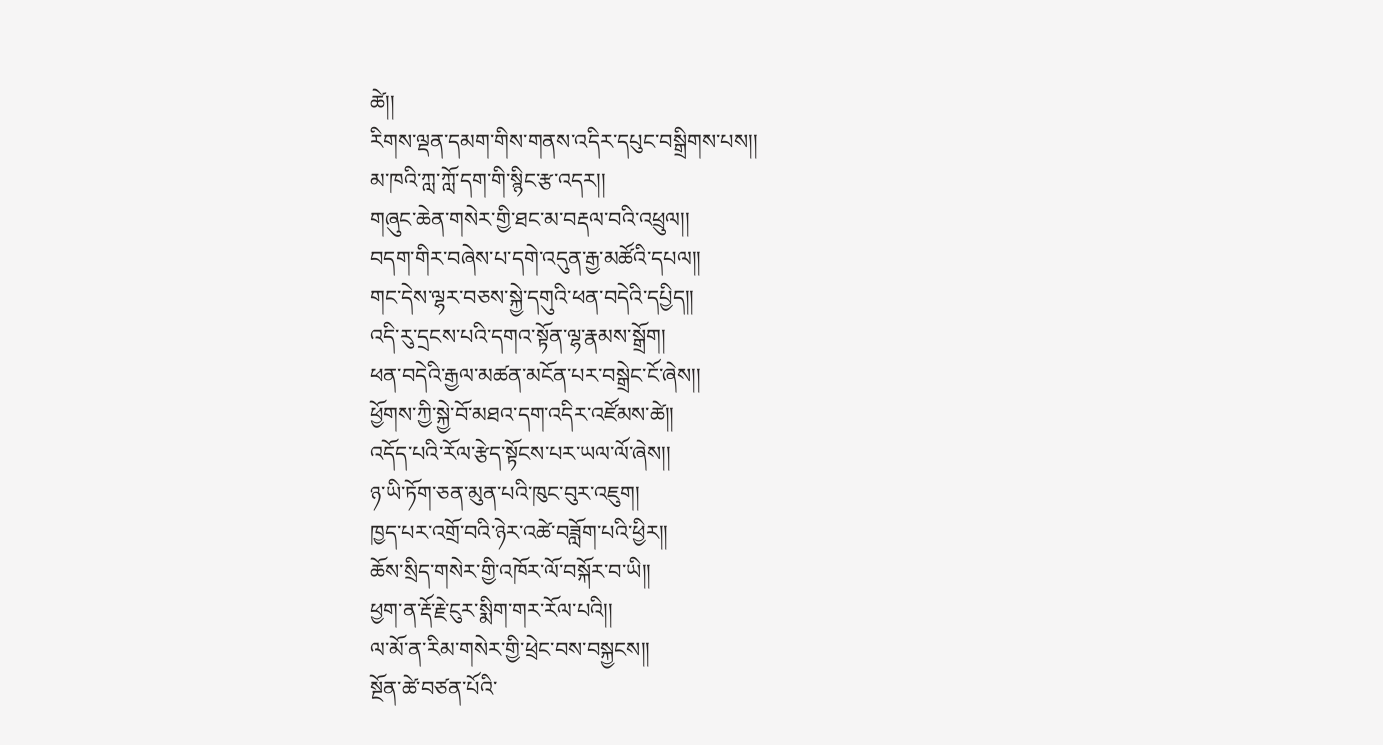ཚེ།།
རིགས་ལྡན་དམག་གིས་གནས་འདིར་དཔུང་བསྒྲིགས་པས།།
མ་ཁའི་ཀླ་ཀློ་དག་གི་སྙིང་རྩ་འདར།།
གཞུང་ཆེན་གསེར་གྱི་ཐང་མ་བརྡལ་བའི་འཕྲུལ།།
བདག་གིར་བཞེས་པ་དགེ་འདུན་རྒྱ་མཚོའི་དཔལ།།
གང་དེས་ལྷར་བཅས་སྐྱེ་དགུའི་ཕན་བདེའི་དཔྱིད།།
འདི་རུ་དྲངས་པའི་དགའ་སྟོན་ལྷ་རྣམས་སྒྲོག།
ཕན་བདེའི་རྒྱལ་མཚན་མངོན་པར་བསྒྲེང་ངོ་ཞེས།།
ཕྱོགས་ཀྱི་སྐྱེ་བོ་མཐའ་དག་འདིར་འཛོམས་ཚེ།།
འདོད་པའི་རོལ་རྩེད་སྟོངས་པར་ཡལ་ལོ་ཞེས།།
ཉ་ཡི་ཏོག་ཅན་མུན་པའི་ཁུང་བུར་འཇུག།
ཁྱད་པར་འགྲོ་བའི་ཉེར་འཚེ་བཟློག་པའི་ཕྱིར།།
ཆོས་སྲིད་གསེར་གྱི་འཁོར་ལོ་བསྐོར་བ་ཡི།།
ཕྱག་ན་རྡོ་རྗེ་ངུར་སྨིག་གར་རོལ་པའི།།
ལ་མོ་ན་རིམ་གསེར་གྱི་ཕྲེང་བས་བསྐྱངས།།
སྔོན་ཚེ་བཙན་པོའི་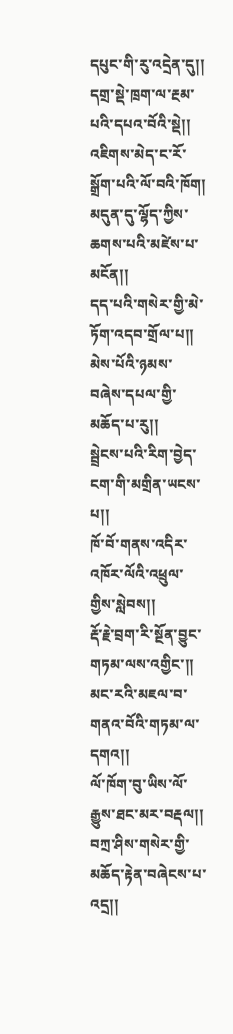དཔུང་གི་རུ་འདྲེན་དུ།།
དགྲ་སྡེ་ཁྲག་ལ་རྔམ་པའི་དཔའ་བོའི་སྡེ།།
འཇིགས་མེད་ང་རོ་སྒྲོག་པའི་ལོ་བའི་ཁོག།
མདུན་དུ་ལྷོད་ཀྱིས་ཆགས་པའི་མཛེས་པ་མངོན།།
དད་པའི་གསེར་གྱི་མེ་ཏོག་འདབ་གྲོལ་པ།།
མེས་པོའི་ཉམས་བཞེས་དཔལ་གྱི་མཆོད་པ་རུ།།
སྦྲེངས་པའི་རིག་བྱེད་ངག་གི་མགྲིན་ཡངས་པ།།
ཁོ་བོ་གནས་འདིར་འཁོར་ལོའི་འཕྲུལ་གྱིས་སླེབས།།
རྡོ་རྗེ་བྲག་རི་སྔོན་བྱུང་གཏམ་ལས་འགྱིང་།།
མང་རའི་མཇལ་བ་གནའ་བོའི་གཏམ་ལ་དགའ།།
ལོ་ཁོག་བུ་ཡིས་ལོ་རྒྱུས་ཐང་མར་བརྡལ།།
བཀྲ་ཤིས་གསེར་གྱི་མཆོད་རྟེན་བཞེངས་པ་འདྲ།།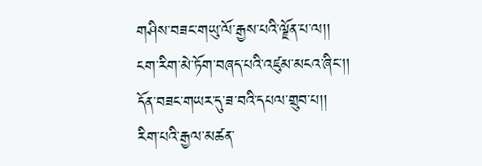གཤིས་བཟང་གཡུ་ལོ་རྒྱས་པའི་ལྗོན་པ་ལ།།
ངག་རིག་མེ་ཏོག་བཞད་པའི་འཛུམ་མངའ་ཞིང་།།
དོན་བཟང་གཡར་དུ་ཟ་བའི་དཔལ་གྲུབ་པ།།
རིག་པའི་རྒྱལ་མཚན་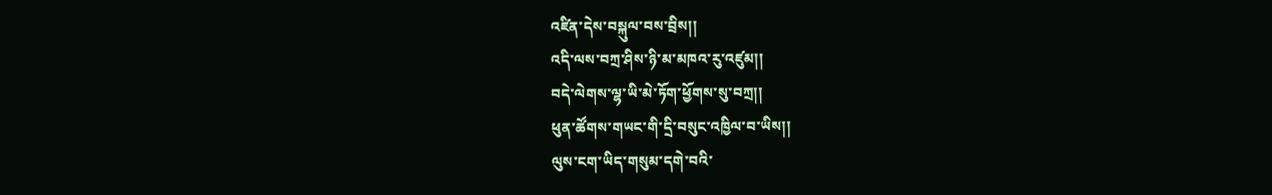འཛིན་དེས་བསྐུལ་བས་བྲིས།།
འདི་ལས་བཀྲ་ཤིས་ཉི་མ་མཁའ་རུ་འཛུམ།།
བདེ་ལེགས་ལྷ་ཡི་མེ་ཏོག་ཕྱོགས་སུ་བཀྲ།།
ཕུན་ཚོགས་གཡང་གི་དྲི་བསུང་འཁྱིལ་བ་ཡིས།།
ལུས་ངག་ཡིད་གསུམ་དགེ་བའི་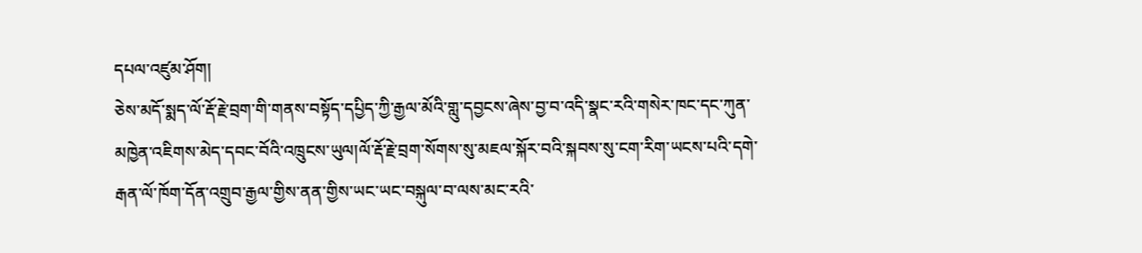དཔལ་འཛུམ་ཤོག།
ཅེས་མདོ་སྨད་ལོ་རྡོ་རྗེ་བྲག་གི་གནས་བསྟོད་དཔྱིད་ཀྱི་རྒྱལ་མོའི་གླུ་དབྱངས་ཞེས་བྱ་བ་འདི་སྣང་རའི་གསེར་ཁང་དང་ཀུན་མཁྱེན་འཇིགས་མེད་དབང་བོའི་འཁྲུངས་ཡུལ།ལོ་རྡོ་རྗེ་བྲག་སོགས་སུ་མཇལ་སྐོར་བའི་སྐབས་སུ་ངག་རིག་ཡངས་པའི་དགེ་རྒན་ལོ་ཁོག་དོན་འགྲུབ་རྒྱལ་གྱིས་ནན་གྱིས་ཡང་ཡང་བསྐུལ་བ་ལས་མང་རའི་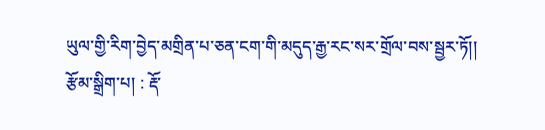ཡུལ་གྱི་རིག་བྱེད་མགྲིན་པ་ཅན་ངག་གི་མདུད་རྒྱ་རང་སར་གྲོལ་བས་སྦྱར་ཏོ།།
རྩོམ་སྒྲིག་པ། : རྡོ་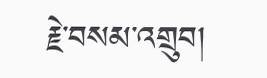རྗེ་བསམ་འགྲུབ།